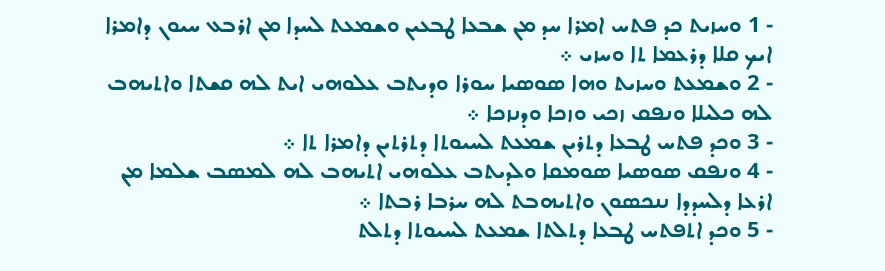- 1 ܘܚܙܝܬ ܟܕ ܦܬܚ ܐܡܪܐ ܚܕ ܡܢ ܫܒܥܐ ܛܒܥܝܢ ܘܫܡܥܬ ܠܚܕܐ ܡܢ ܐܪܒܥ ܚܝܘܢ ܕܐܡܪܐ ܐܝܟ ܩܠܐ ܕܪܥܡܐ ܬܐ ܘܚܙܝ ܀
- 2 ܘܫܡܥܬ ܘܚܙܝܬ ܘܗܐ ܤܘܤܝܐ ܚܘܪܐ ܘܕܝܬܒ ܥܠܘܗܝ ܐܝܬ ܠܗ ܩܫܬܐ ܘܐܬܝܗܒ ܠܗ ܟܠܝܠܐ ܘܢܦܩ ܙܟܝ ܘܙܟܐ ܘܕܢܙܟܐ ܀
- 3 ܘܟܕ ܦܬܚ ܛܒܥܐ ܕܬܪܝܢ ܫܡܥܬ ܠܚܝܘܬܐ ܕܬܪܬܝܢ ܕܐܡܪܐ ܬܐ ܀
- 4 ܘܢܦܩ ܤܘܤܝܐ ܤܘܡܩܐ ܘܠܕܝܬܒ ܥܠܘܗܝ ܐܬܝܗܒ ܠܗ ܠܡܤܒ ܫܠܡܐ ܡܢ ܐܪܥܐ ܕܠܚܕܕܐ ܢܢܟܤܘܢ ܘܐܬܝܗܒܬ ܠܗ ܚܪܒܐ ܪܒܬܐ ܀
- 5 ܘܟܕ ܐܬܦܬܚ ܛܒܥܐ ܕܬܠܬܐ ܫܡܥܬ ܠܚܝܘܬܐ ܕܬܠܬ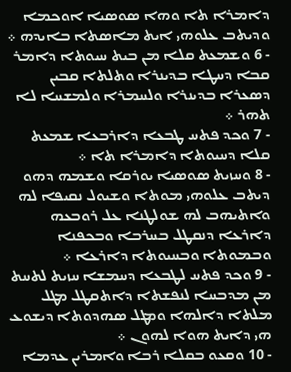ܕܐܡܪܐ ܬܐ ܘܗܐ ܤܘܤܝܐ ܐܘܟܡܐ ܘܕܝܬܒ ܥܠܘܗܝ ܐܝܬ ܡܐܤܬܐ ܒܐܝܕܗ ܀
- 6 ܘܫܡܥܬ ܩܠܐ ܡܢ ܒܝܬ ܚܝܘܬܐ ܕܐܡܪ ܩܒܐ ܕܚܛܐ ܒܕܝܢܪܐ ܘܬܠܬܐ ܩܒܝܢ ܕܤܥܪܐ ܒܕܝܢܪܐ ܘܠܚܡܪܐ ܘܠܡܫܚܐ ܠܐ ܬܗܪ ܀
- 7 ܘܟܕ ܦܬܚ ܛܒܥܐ ܕܐܪܒܥܐ ܫܡܥܬ ܩܠܐ ܕܚܝܘܬܐ ܕܐܡܪܐ ܬܐ ܀
- 8 ܘܚܙܝܬ ܤܘܤܝܐ ܝܘܪܩܐ ܘܫܡܗ ܕܗܘ ܕܝܬܒ ܥܠܘܗܝ ܡܘܬܐ ܘܫܝܘܠ ܢܩܝܦܐ ܠܗ ܘܐܬܝܗܒ ܠܗ ܫܘܠܛܢܐ ܥܠ ܪܘܒܥܗ ܕܐܪܥܐ ܕܢܩܛܠ ܒܚܪܒܐ ܘܒܟܦܢܐ ܘܒܡܘܬܐ ܘܒܚܝܘܬܐ ܕܐܪܥܐ ܀
- 9 ܘܟܕ ܦܬܚ ܠܛܒܥܐ ܕܚܡܫܐ ܚܙܝܬ ܠܬܚܬ ܡܢ ܡܕܒܚܐ ܠܢܦܫܬܐ ܕܐܬܩܛܠ ܡܛܠ ܡܠܬܐ ܕܐܠܗܐ ܘܡܛܠ ܤܗܕܘܬܐ ܕܝܫܘܥ ܗܝ ܕܐܝܬ ܗܘܐ ܠܗܘܢ ܀
- 10 ܘܩܥܘ ܒܩܠܐ ܪܒܐ ܘܐܡܪܝܢ ܥܕܡܐ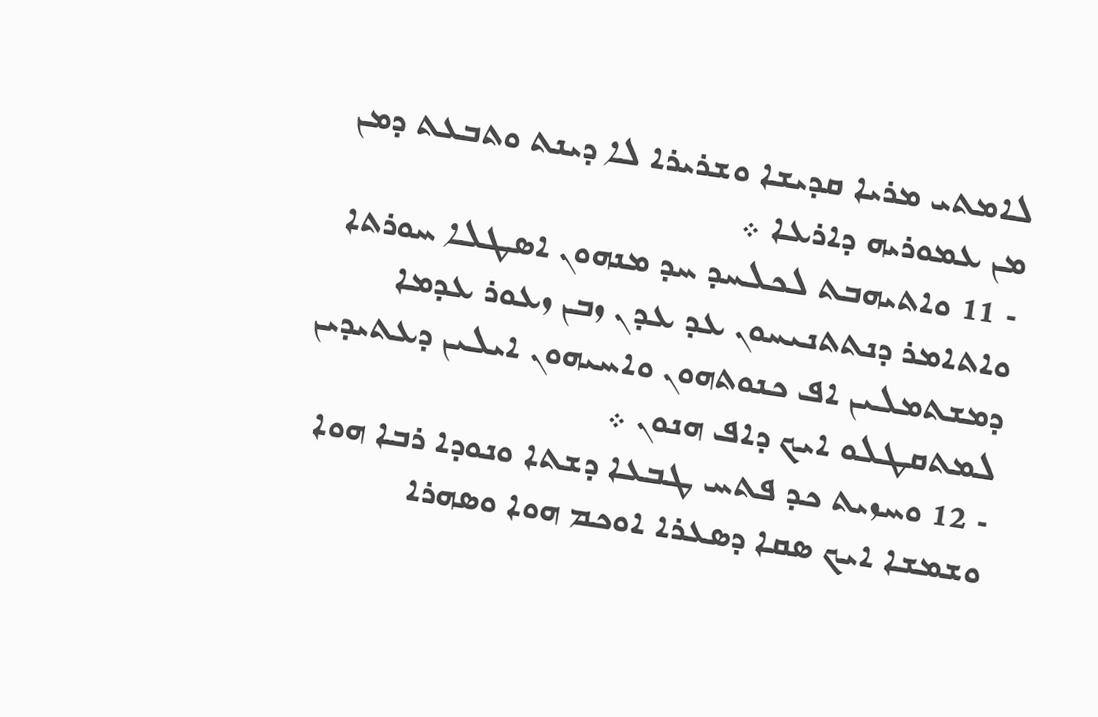ܠܐܡܬܝ ܡܪܝܐ ܩܕܝܫܐ ܘܫܪܝܪܐ ܠܐ ܕܝܢܬ ܘܬܒܥܬ ܕܡܢ ܡܢ ܥܡܘܪܝܗ ܕܐܪܥܐ ܀
- 11 ܘܐܬܝܗܒܬ ܠܟܠܚܕ ܚܕ ܡܢܗܘܢ ܐܤܛܠܐ ܚܘܪܬܐ ܘܐܬܐܡܪ ܕܢܬܬܢܝܚܘܢ ܥܕ ܥܕܢ ܙܒܢ ܙܥܘܪ ܥܕܡܐ ܕܡܫܬܡܠܝܢ ܐܦ ܟܢܘܬܗܘܢ ܘܐܚܝܗܘܢ ܐܝܠܝܢ ܕܥܬܝܕܝܢ ܠܡܬܩܛܠܘ ܐܝܟ ܕܐܦ ܗܢܘܢ ܀
- 12 ܘܚܙܝܬ ܟܕ ܦܬܚ ܛܒܥܐ ܕܫܬܐ ܘܢܘܕܐ ܪܒܐ ܗܘܐ ܘܫܡܫܐ ܐܝܟ ܤܩܐ ܕܤܥܪܐ ܐܘܟܡ ܗܘܐ ܘܤܗܪܐ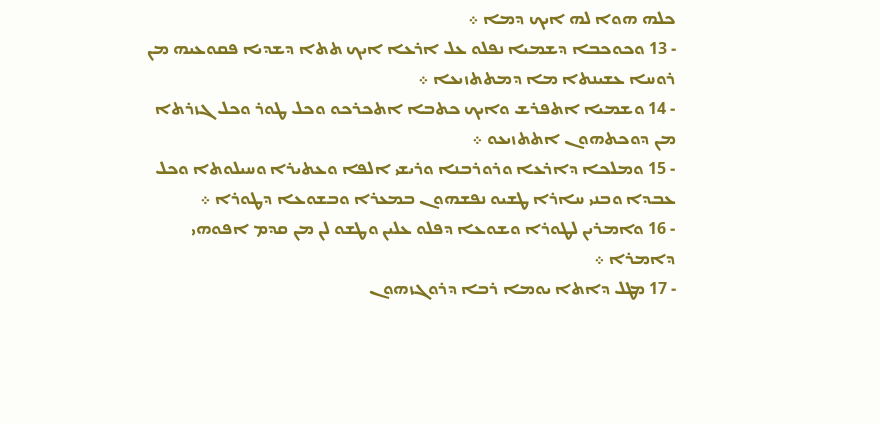ܟܠܗ ܗܘܐ ܠܗ ܐܝܟ ܕܡܐ ܀
- 13 ܘܟܘܟܒܐ ܕܫܡܝܐ ܢܦܠܘ ܥܠ ܐܪܥܐ ܐܝܟ ܬܬܐ ܕܫܕܝܐ ܦܩܘܥܝܗ ܡܢ ܪܘܚܐ ܥܫܝܢܬܐ ܡܐ ܕܡܬܬܙܝܥܐ ܀
- 14 ܘܫܡܝܐ ܐܬܦܪܫ ܘܐܝܟ ܟܬܒܐ ܐܬܟܪܟܘ ܘܟܠ ܛܘܪ ܘܟܠ ܓܙܪܬܐ ܡܢ ܕܘܟܬܗܘܢ ܐܬܬܙܝܥܘ ܀
- 15 ܘܡܠܟܐ ܕܐܪܥܐ ܘܪܘܪܒܢܐ ܘܪܝܫܝ ܐܠܦܐ ܘܥܬܝܪܐ ܘܚܝܠܘܬܐ ܘܟܠ ܥܒܕܐ ܘܒܢܝ ܚܐܪܐ ܛܫܝܘ ܢܦܫܗܘܢ ܒܡܥܪܐ ܘܒܫܘܥܐ ܕܛܘܪܐ ܀
- 16 ܘܐܡܪܝܢ ܠܛܘܪܐ ܘܫܘܥܐ ܕܦܠܘ ܥܠܝܢ ܘܛܫܘ ܠܢ ܡܢ ܩܕܡ ܐܦܘܗܝ ܕܐܡܪܐ ܀
- 17 ܡܛܠ ܕܐܬܐ ܝܘܡܐ ܪܒܐ ܕܪܘܓܙܗܘܢ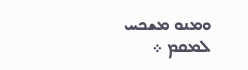ܘܡܢܘ ܡܫܟܚ ܠܡܩܡ ܀